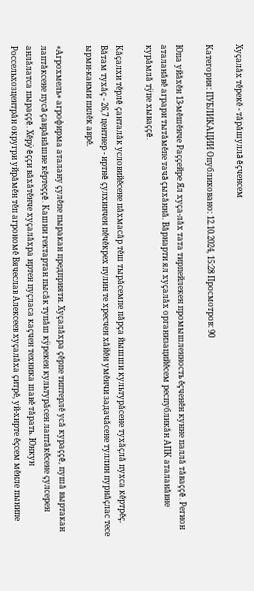Хуçалăх тĕрекĕ - тăрăшуллă ĕçченсем

Категория: ПУБЛИКАЦИИ Опубликовано: 12.10.2024, 15:28 Просмотров: 90

Юпа уйăхĕн 13-мĕшĕнче Раççейре Ял хуçа-лăх тата тирпейлекен промышленность ĕçченĕн кунне паллă тăваççĕ. Регион аталанăвĕ аграри тытăмĕпе тачă çыхăннă. Вăрнарти ял хуçалăх организацийĕсем республикăн АПК аталанăвне курăмлă тÿпе хываççĕ.

Кăçалхи тĕрлĕ çанталăк условийĕсене пăхмасăр тĕш тырăсемпе пăрçа йышши культурăсене тухăçлă пухса кĕртрĕç. Вăтам тухăç - 26,7 центнер - иртнĕ çулхинчен пĕчĕкрех пулин те хресчен хăйĕн умĕнчи задачăсене туллин пурнăçлас тесе ырми-канми пилĕк аврĕ.

«Агрохмель» агрофирма аталану çулĕпе пыракан предприяти. Хуçалăхра çĕрпе типтерлĕ усă кураççĕ, пушă выртакан лаптăксене пусă çаврăнăшне кĕртеççĕ. Кашни гектартан пысăк тупăш кÿрекен культурăсен лаптăкĕсене çулсерен анлăлатса пыраççĕ. Хĕрÿ ĕççи вăхăтĕнче хуçалăхра иртен пуçласа каçчен техника шавĕ тăрать. Юнкун Россельхозцентрăн округри уйрăмĕн тĕп агрономĕ Вячеслав Алексеев хуçалăха çитрĕ, уй-хирте ĕçсем мĕнле пынипе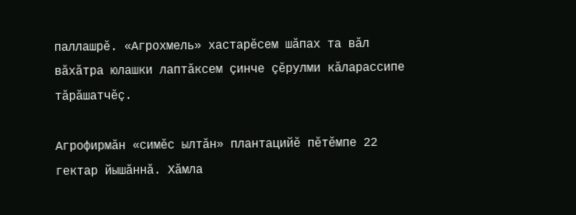паллашрĕ. «Агрохмель» хастарĕсем шăпах та вăл вăхăтра юлашки лаптăксем çинче çĕрулми кăларассипе тăрăшатчĕç.

Агрофирмăн «симĕс ылтăн» плантацийĕ пĕтĕмпе 22 гектар йышăннă. Хăмла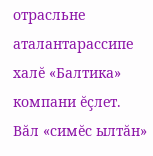отрасльне аталантарассипе халĕ «Балтика» компани ĕçлет. Вăл «симĕс ылтăн»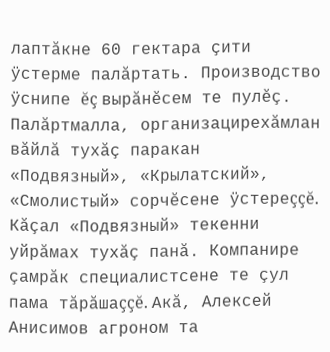лаптăкне 60 гектара çити ÿстерме палăртать. Производство ÿснипе ĕç вырăнĕсем те пулĕç. Палăртмалла, организацирехăмлан вăйлă тухăç паракан «Подвязный», «Крылатский», «Смолистый» сорчĕсене ÿстереççĕ. Кăçал «Подвязный» текенни уйрăмах тухăç панă. Компанире çамрăк специалистсене те çул пама тăрăшаççĕ. Акă, Алексей Анисимов агроном та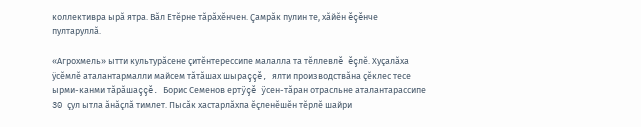коллективра ырă ятра. Вăл Етĕрне тăрăхĕнчен. Çамрăк пулин те, хăйĕн ĕçĕнче пултаруллă.

«Агрохмель» ытти культурăсене çитĕнтерессипе малалла та тĕллевлĕ ĕçлĕ. Хуçалăха ÿсĕмлĕ аталантармалли майсем тăтăшах шыраççĕ, ялти производствăна çĕклес тесе ырми-канми тăрăшаççĕ. Борис Семенов ертÿçĕ ÿсен-тăран отрасльне аталантарассипе 30 çул ытла ăнăçлă тимлет. Пысăк хастарлăхпа ĕçленĕшĕн тĕрлĕ шайри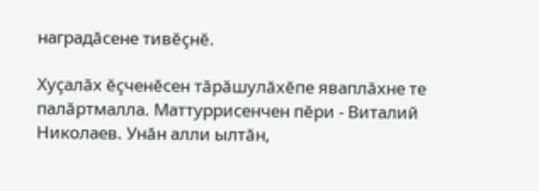наградăсене тивĕçнĕ.

Хуçалăх ĕçченĕсен тăрăшулăхĕпе яваплăхне те палăртмалла. Маттуррисенчен пĕри - Виталий Николаев. Унăн алли ылтăн,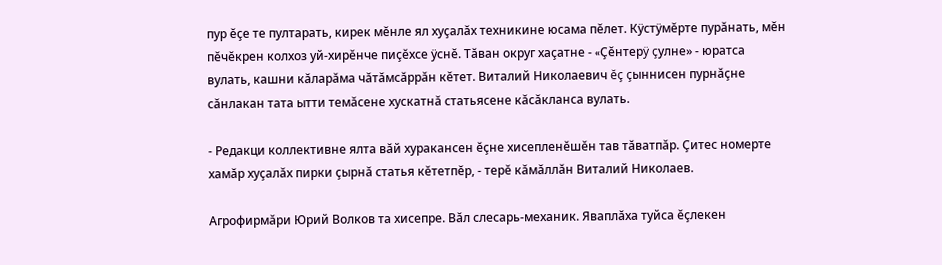пур ĕçе те пултарать, кирек мĕнле ял хуçалăх техникине юсама пĕлет. Кÿстÿмĕрте пурăнать, мĕн пĕчĕкрен колхоз уй-хирĕнче пиçĕхсе ÿснĕ. Тăван округ хаçатне - «Çĕнтерÿ çулне» - юратса вулать, кашни кăларăма чăтăмсăррăн кĕтет. Виталий Николаевич ĕç çыннисен пурнăçне сăнлакан тата ытти темăсене хускатнă статьясене кăсăкланса вулать.

- Редакци коллективне ялта вăй хуракансен ĕçне хисепленĕшĕн тав тăватпăр. Çитес номерте хамăр хуçалăх пирки çырнă статья кĕтетпĕр, - терĕ кăмăллăн Виталий Николаев.

Агрофирмăри Юрий Волков та хисепре. Вăл слесарь-механик. Яваплăха туйса ĕçлекен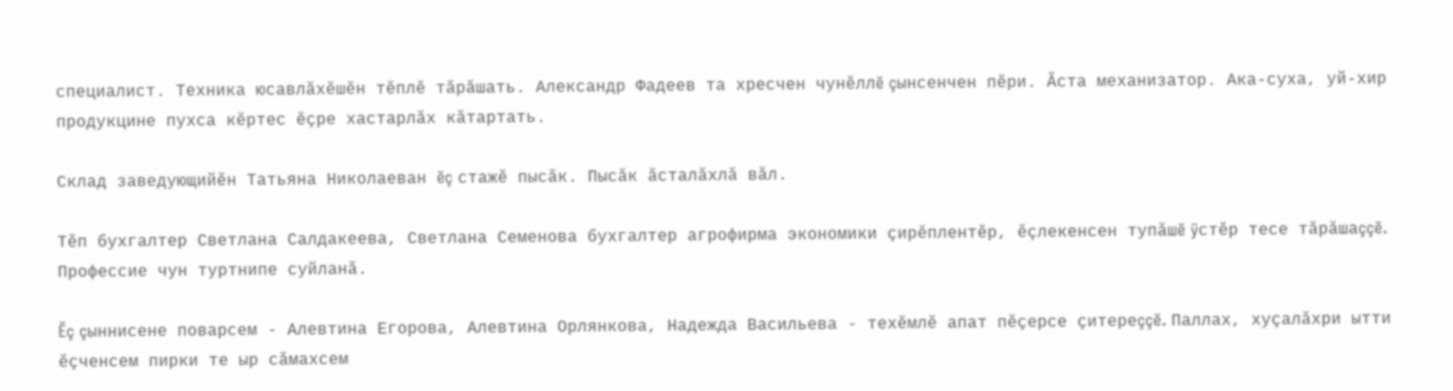специалист. Техника юсавлăхĕшĕн тĕплĕ тăрăшать. Александр Фадеев та хресчен чунĕллĕ çынсенчен пĕри. Ăста механизатор. Ака-суха, уй-хир продукцине пухса кĕртес ĕçре хастарлăх кăтартать.

Склад заведующийĕн Татьяна Николаеван ĕç стажĕ пысăк. Пысăк ăсталăхлă вăл.

Тĕп бухгалтер Светлана Салдакеева, Светлана Семенова бухгалтер агрофирма экономики çирĕплентĕр, ĕçлекенсен тупăшĕ ÿстĕр тесе тăрăшаççĕ. Профессие чун туртнипе суйланă.

Ĕç çыннисене поварсем - Алевтина Егорова, Алевтина Орлянкова, Надежда Васильева - техĕмлĕ апат пĕçерсе çитереççĕ. Паллах, хуçалăхри ытти ĕçченсем пирки те ыр сăмахсем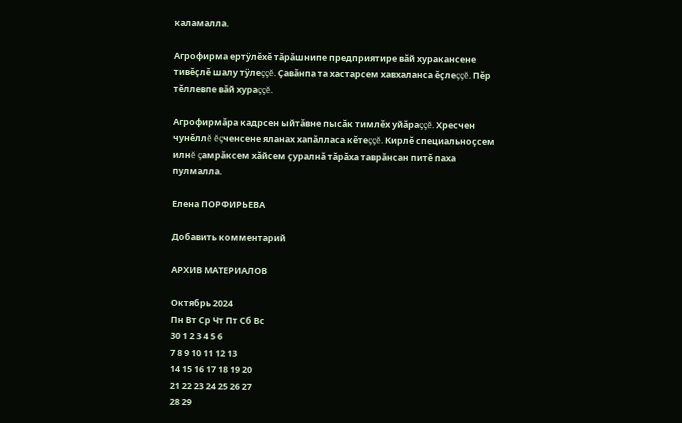каламалла.

Агрофирма ертÿлĕхĕ тăрăшнипе предприятире вăй хуракансене тивĕçлĕ шалу тÿлеççĕ. Çавăнпа та хастарсем хавхаланса ĕçлеççĕ. Пĕр тĕллевпе вăй хураççĕ.

Агрофирмăра кадрсен ыйтăвне пысăк тимлĕх уйăраççĕ. Хресчен чунĕллĕ ĕçченсене яланах хапăлласа кĕтеççĕ. Кирлĕ специальноçсем илнĕ çамрăксем хăйсем çуралнă тăрăха таврăнсан питĕ паха пулмалла.

Елена ПОРФИРЬЕВА

Добавить комментарий

АРХИВ МАТЕРИАЛОВ

Октябрь 2024
Пн Вт Ср Чт Пт Сб Вс
30 1 2 3 4 5 6
7 8 9 10 11 12 13
14 15 16 17 18 19 20
21 22 23 24 25 26 27
28 29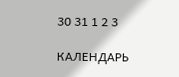30 31 1 2 3

КАЛЕНДАРЬ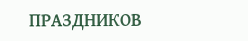ПРАЗДНИКОВ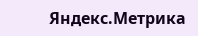Яндекс.Метрика